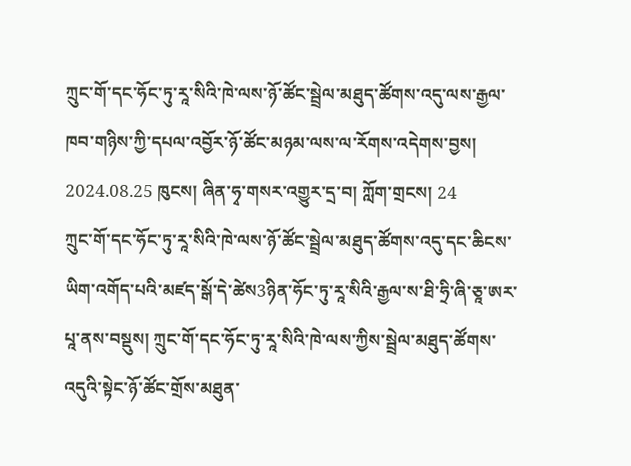ཀྲུང་གོ་དང་ཧོང་ཏུ་རཱ་སིའི་ཁེ་ལས་ཉོ་ཚོང་སྦྲེལ་མཐུད་ཚོགས་འདུ་ལས་རྒྱལ་ཁབ་གཉིས་ཀྱི་དཔལ་འབྱོར་ཉོ་ཚོང་མཉམ་ལས་ལ་རོགས་འདེགས་བྱས།
2024.08.25 ཁུངས། ཞིན་ཧྭ་གསར་འགྱུར་དྲ་བ། ཀློག་གྲངས། 24
ཀྲུང་གོ་དང་ཧོང་ཏུ་རཱ་སིའི་ཁེ་ལས་ཉོ་ཚོང་སྦྲེལ་མཐུད་ཚོགས་འདུ་དང་ཆིངས་ཡིག་འགོད་པའི་མཛད་སྒོ་དེ་ཚེས3ཉིན་ཧོང་ཏུ་རཱ་སིའི་རྒྱལ་ས་ཐི་ཧྲི་ཞི་ཅཱ་ཨར་པཱ་ནས་བསྡུས། ཀྲུང་གོ་དང་ཧོང་ཏུ་རཱ་སིའི་ཁེ་ལས་ཀྱིས་སྦྲེལ་མཐུད་ཚོགས་འདུའི་སྟེང་ཉོ་ཚོང་གྲོས་མཐུན་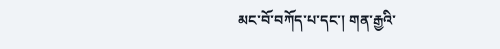མང་བོ་བཀོད་པ་དང་། གན་རྒྱའི་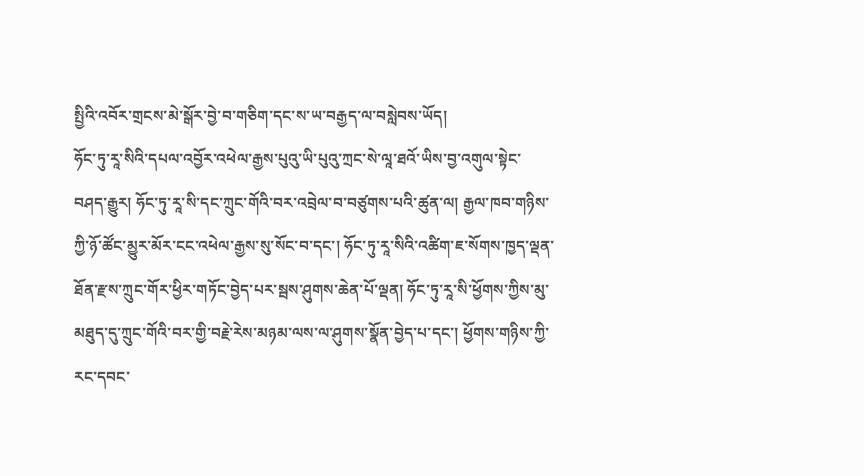སྤྱིའི་འབོར་གྲངས་མེ་སྒོར་བྱེ་བ་གཅིག་དང་ས་ཡ་བརྒྱད་ལ་བསླེབས་ཡོད།
ཧོང་ཏུ་རཱ་སིའི་དཔལ་འབྱོར་འཕེལ་རྒྱས་པུའུ་ཡི་པུའུ་ཀྲང་སེ་ལཱ་ཐའོ་ཡིས་བྱ་འགུལ་སྟེང་བཤད་རྒྱུར། ཧོང་ཏུ་རཱ་སི་དང་ཀྲུང་གོའི་བར་འབྲེལ་བ་བཙུགས་པའི་ཚུན་ལ། རྒྱལ་ཁབ་གཉིས་ཀྱི་ཉོ་ཚོང་མྱུར་མོར་ངང་འཕེལ་རྒྱས་སུ་སོང་བ་དང་། ཧོང་ཏུ་རཱ་སིའི་འཚིག་ཇ་སོགས་ཁྱད་ལྡན་ཐོན་རྫས་ཀྲུང་གོར་ཕྱིར་གཏོང་བྱེད་པར་སྦས་ཤུགས་ཆེན་པོ་ལྡན། ཧོང་ཏུ་རཱ་སི་ཕྱོགས་ཀྱིས་མུ་མཐུད་དུ་ཀྲུང་གོའི་བར་གྱི་བརྗེ་རེས་མཉམ་ལས་ལ་ཤུགས་སྣོན་བྱེད་པ་དང་། ཕྱོགས་གཉིས་ཀྱི་རང་དབང་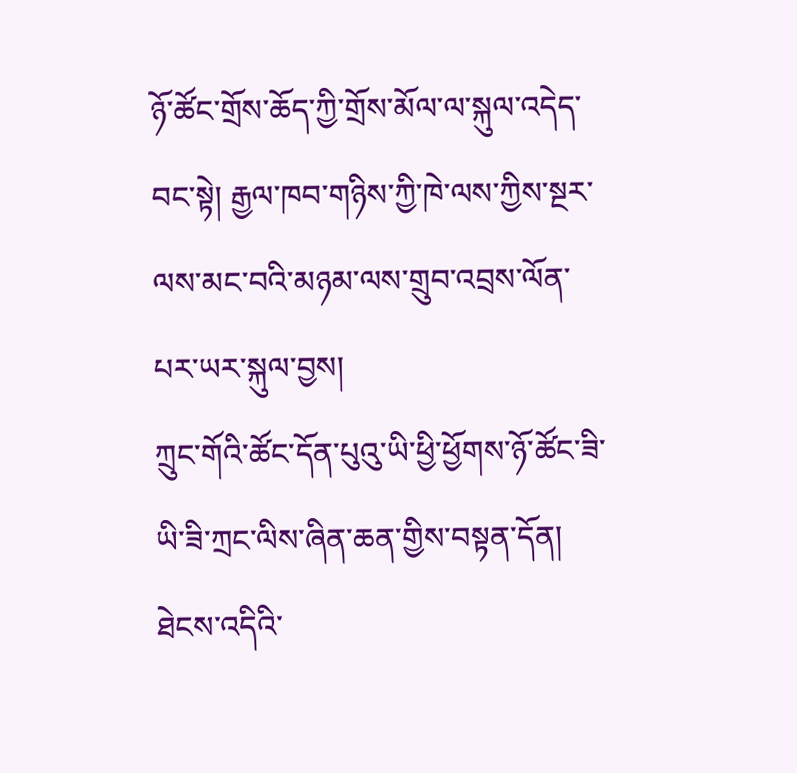ཉོ་ཚོང་གྲོས་ཆོད་ཀྱི་གྲོས་མོལ་ལ་སྐུལ་འདེད་བང་སྟེ། རྒྱལ་ཁབ་གཉིས་ཀྱི་ཁེ་ལས་ཀྱིས་སྔར་ལས་མང་བའི་མཉམ་ལས་གྲུབ་འབྲས་ལོན་པར་ཡར་སྐུལ་བྱས།
ཀྲུང་གོའི་ཚོང་དོན་པུའུ་ཡི་ཕྱི་ཕྱོགས་ཉོ་ཚོང་ཟི་ཡི་ཟི་ཀྲང་ལིས་ཞིན་ཆན་གྱིས་བསྟན་དོན། ཐེངས་འདིའི་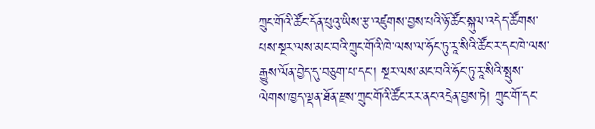ཀྲུང་གོའི་ཚོང་དོན་པུའུ་ཡིས་རྩ་འཛུགས་བྱས་པའི་ཉོ་ཚོང་སྐུལ་འདེད་ཚོགས་པས་སྔར་ལས་མང་བའི་ཀྲུང་གོའི་ཁེ་ལས་ལ་ཧོང་ཏུ་རཱ་སིའི་ཚོང་ར་དང་ཁེ་ལས་རྒྱུས་ལོན་བྱེད་དུ་བཅུག་པ་དང་། སྔར་ལས་མང་བའི་ཧོང་ཏུ་རཱ་སིའི་སྤུས་ལེགས་ཁྱད་ལྡན་ཐོན་རྫས་ཀྲུང་གོའི་ཚོང་རར་ནང་འདྲེན་བྱས་ཏེ། ཀྲུང་གོ་དང་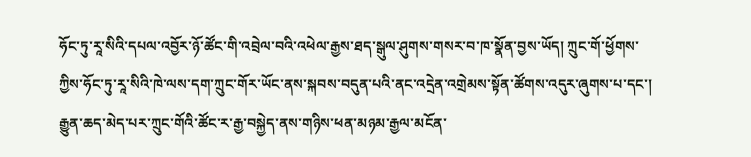ཧོང་ཏུ་རཱ་སིའི་དཔལ་འབྱོར་ཉོ་ཚོང་གི་འབྲེལ་བའི་འཕེལ་རྒྱས་ཐད་སྒུལ་ཤུགས་གསར་བ་ཁ་སྣོན་བྱས་ཡོད། ཀྲུང་གོ་ཕྱོགས་ཀྱིས་ཧོང་ཏུ་རཱ་སིའི་ཁེ་ལས་དག་ཀྲུང་གོར་ཡོང་ནས་སྐབས་བདུན་པའི་ནང་འདྲེན་འགྲེམས་སྟོན་ཚོགས་འདུར་ཞུགས་པ་དང་། རྒྱུན་ཆད་མེད་པར་ཀྲུང་གོའི་ཚོང་ར་རྒྱ་བསྐྱེད་ནས་གཉིས་ཕན་མཉམ་རྒྱལ་མངོན་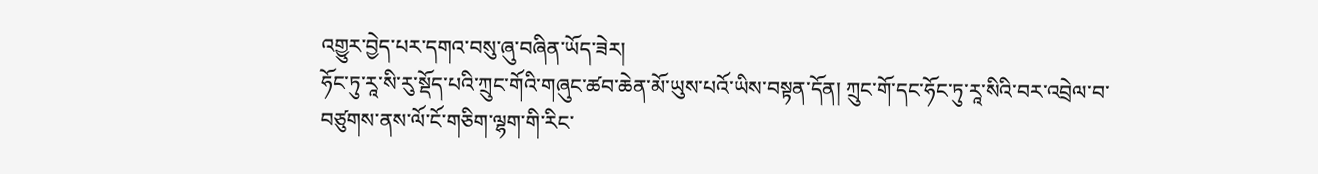འགྱུར་བྱེད་པར་དགའ་བསུ་ཞུ་བཞིན་ཡོད་ཟེར།
ཧོང་ཏུ་རཱ་སི་རུ་སྡོད་པའི་ཀྲུང་གོའི་གཞུང་ཚབ་ཆེན་མོ་ཡུས་པའོ་ཡིས་བསྟན་དོན། ཀྲུང་གོ་དང་ཧོང་ཏུ་རཱ་སིའི་བར་འབྲེལ་བ་བཙུགས་ནས་ལོ་ངོ་གཅིག་ལྷག་གི་རིང་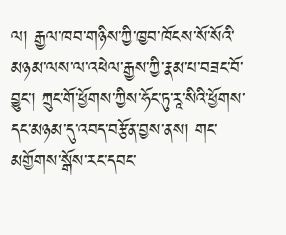ལ། རྒྱལ་ཁབ་གཉིས་ཀྱི་ཁྱབ་ཁོངས་སོ་སོའི་མཉམ་ལས་ལ་འཕེལ་རྒྱས་ཀྱི་རྣམ་པ་བཟང་བོ་བྱུང་། ཀྲུང་གོ་ཕྱོགས་ཀྱིས་ཧོང་ཏུ་རཱ་སིའི་ཕྱོགས་དང་མཉམ་དུ་འབད་བརྩོན་བྱས་ནས། གང་མགྱོགས་སྒོས་རང་དབང་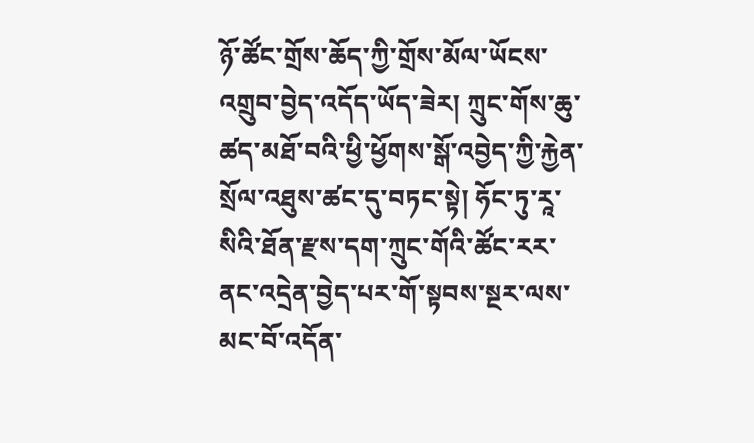ཉོ་ཚོང་གྲོས་ཆོད་ཀྱི་གྲོས་མོལ་ཡོངས་འགྲུབ་བྱེད་འདོད་ཡོད་ཟེར། ཀྲུང་གོས་ཆུ་ཚད་མཐོ་བའི་ཕྱི་ཕྱོགས་སྒོ་འབྱེད་ཀྱི་རྐྱེན་སྲོལ་འཐུས་ཚང་དུ་བཏང་སྟེ། ཧོང་ཏུ་རཱ་སིའི་ཐོན་རྫས་དག་ཀྲུང་གོའི་ཚོང་རར་ནང་འདྲེན་བྱེད་པར་གོ་སྟབས་སྔར་ལས་མང་བོ་འདོན་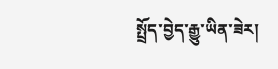སྤྲོད་བྱེད་རྒྱུ་ཡིན་ཟེར།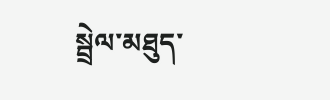སྦྲེལ་མཐུད་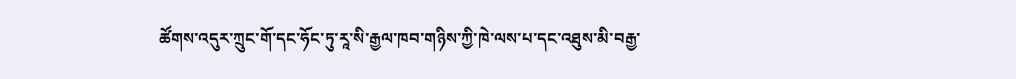ཚོགས་འདུར་ཀྲུང་གོ་དང་ཧོང་ཏུ་རཱ་སི་རྒྱལ་ཁབ་གཉིས་ཀྱི་ཁེ་ལས་པ་དང་འཐུས་མི་བརྒྱ་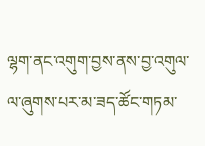ལྷག་ནང་འགུག་བྱས་ནས་བྱ་འགུལ་ལ་ཞུགས་པར་མ་ཟད་ཚོང་གཏམ་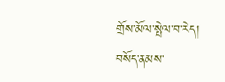གྲོས་མོལ་སྤེལ་བ་རེད།
བསོད་ནམས་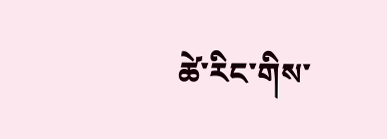ཚེ་རིང་གིས་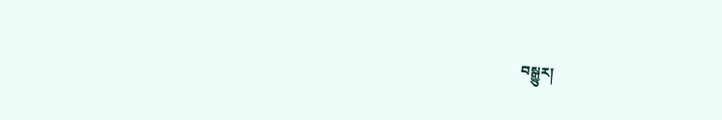བསྒྱུར།